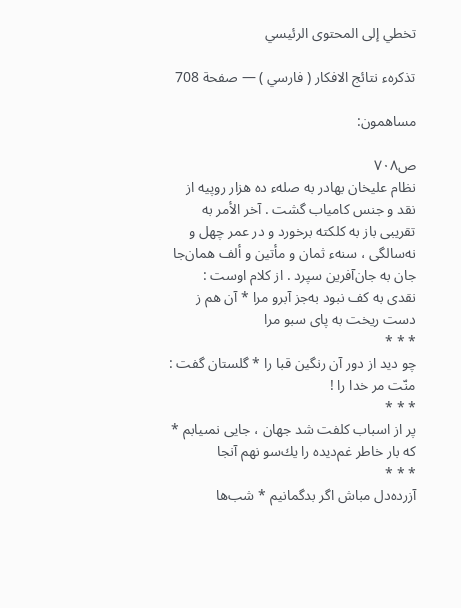تخطي إلى المحتوى الرئيسي

تذكرهء نتائج الافكار ( فارسي ) — صفحة 708

مساهمون:

ص٧٠٨
نظام عليخان بهادر به صلهء ده هزار روپيه از نقد و جنس كامياب گشت . آخر الأمر به تقريبى باز به كلكته برخورد و در عمر چهل و نه‌سالگى ، سنهء ثمان و مأتين و ألف همان‌جا جان به جان‌آفرين سپرد . از كلام اوست :
نقدى به كف نبود به‌جز آبرو مرا * آن هم ز دست ريخت به پاى سبو مرا
* * *
چو ديد از دور آن رنگين قبا را * گلستان گفت : منّت مر خدا را !
* * *
پر از اسباب كلفت شد جهان ، جايى نمىيابم * كه بار خاطر غم‌ديده را يك‌سو نهم آنجا
* * *
آزرده‌دل مباش اگر بدگمانيم * شب‌ها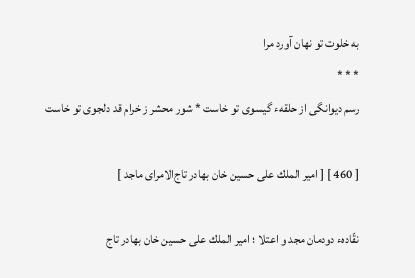به خلوت تو نهان آورد مرا
* * *
رسم ديوانگى از حلقهء گيسوى تو خاست * شور محشر ز خرام قد دلجوى تو خاست

[ 460 ] [ امير الملك على حسين خان بهادر تاج‌الامراى ماجد ]

نقّادهء دودمان مجد و اعتلا ؛ امير الملك على حسين خان بهادر تاج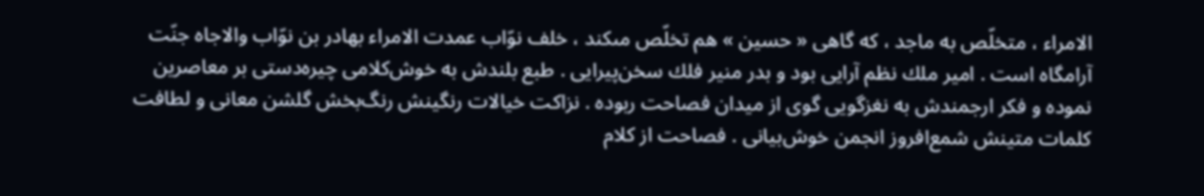الامراء ، متخلّص به ماجد ، كه گاهى « حسين » هم تخلّص مىكند ، خلف نوّاب عمدت الامراء بهادر بن نوّاب والاجاه جنّت آرامگاه است . امير ملك نظم آرايى بود و بدر منير فلك سخن‌پيرايى . طبع بلندش به خوش‌كلامى چيره‌دستى بر معاصرين نموده و فكر ارجمندش به نغزگويى گوى از ميدان فصاحت ربوده . نزاكت خيالات رنگينش رنگ‌بخش گلشن معانى و لطافت كلمات متينش شمع‌افروز انجمن خوش‌بيانى . فصاحت از كلام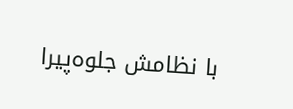با نظامش جلوه‌پيرا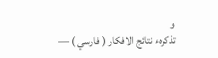و
تذكرهء نتائج الافكار ( فارسي ) —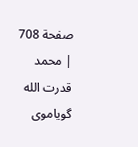صفحة 708 | محمد قدرت الله گوياموى